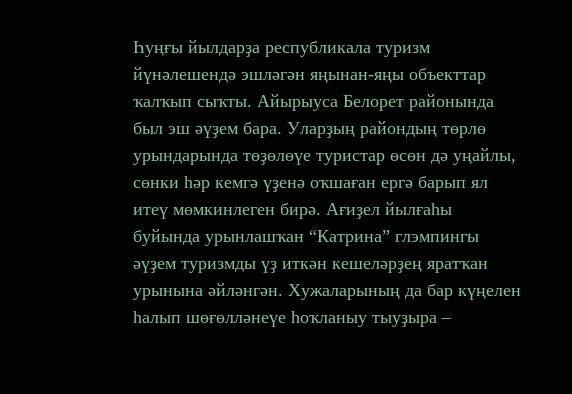Һуңғы йылдарҙа республикала туризм йүнәлешендә эшләгән яңынан-яңы объекттар ҡалҡып сыҡты. Айырыуса Белорет районында был эш әүҙем бара. Уларҙың райондың төрлө урындарында төҙөлөүе туристар өсөн дә уңайлы, сөнки һәр кемгә үҙенә оҡшаған ергә барып ял итеү мөмкинлеген бирә. Ағиҙел йылғаһы буйында урынлашҡан “Катрина” глэмпингы әүҙем туризмды үҙ иткән кешеләрҙең яратҡан урынына әйләнгән. Хужаларының да бар күңелен һалып шөғөлләнеүе һоҡланыу тыуҙыра –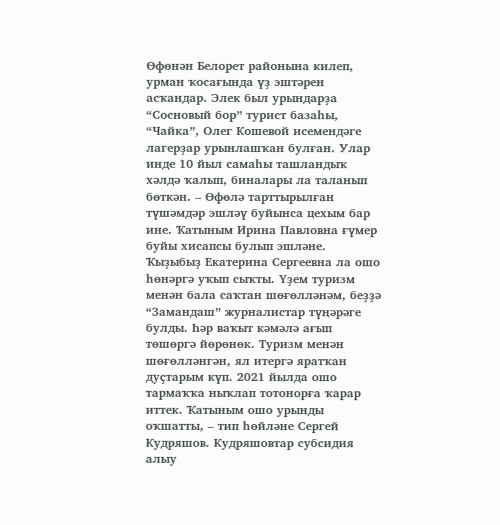Өфөнән Белорет районына килеп, урман ҡосағында үҙ эштәрен асҡандар. Элек был урындарҙа “Сосновый бор” турист базаһы, “Чайка”, Олег Кошевой исемендәге лагерҙар урынлашҡан булған. Улар инде 10 йыл самаһы ташландыҡ хәлдә ҡалып, биналары ла таланып бөткән. – Өфөлә тарттырылған түшәмдәр эшләү буйынса цехым бар ине. Ҡатыным Ирина Павловна ғүмер буйы хисапсы булып эшләне. Ҡыҙыбыҙ Екатерина Сергеевна ла ошо һөнәргә уҡып сыҡты. Үҙем туризм менән бала саҡтан шөғөлләнәм, беҙҙә “Замандаш” журналистар түңәрәге булды. Һәр ваҡыт кәмәлә ағып төшөргә йөрөнөк. Туризм менән шөғөлләнгән, ял итергә яратҡан дуҫтарым күп. 2021 йылда ошо тармаҡҡа ныҡлап тотонорға ҡарар иттек. Ҡатыным ошо урынды оҡшатты, – тип һөйләне Сергей Кудряшов. Кудряшовтар субсидия алыу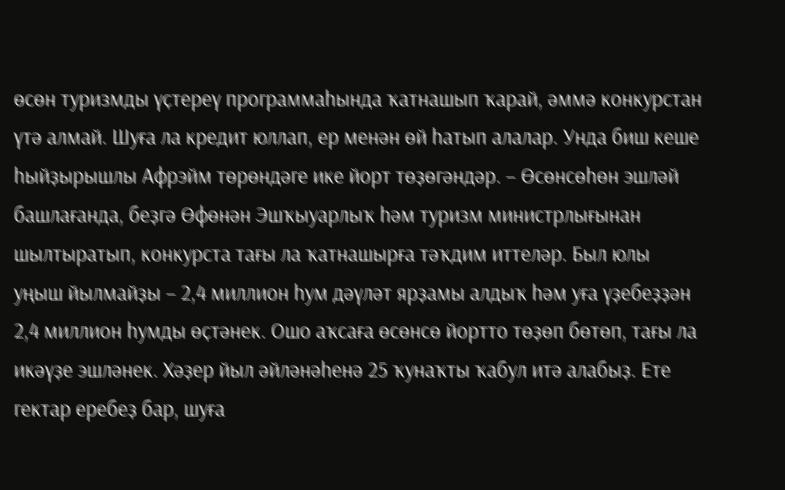өсөн туризмды үҫтереү программаһында ҡатнашып ҡарай, әммә конкурстан үтә алмай. Шуға ла кредит юллап, ер менән өй һатып алалар. Унда биш кеше һыйҙырышлы Афрэйм төрөндәге ике йорт төҙөгәндәр. – Өсөнсөһөн эшләй башлағанда, беҙгә Өфөнән Эшҡыуарлыҡ һәм туризм министрлығынан шылтыратып, конкурста тағы ла ҡатнашырға тәҡдим иттеләр. Был юлы уңыш йылмайҙы – 2,4 миллион һум дәүләт ярҙамы алдыҡ һәм уға үҙебеҙҙән 2,4 миллион һумды өҫтәнек. Ошо аҡсаға өсөнсө йортто төҙөп бөтөп, тағы ла икәүҙе эшләнек. Хәҙер йыл әйләнәһенә 25 ҡунаҡты ҡабул итә алабыҙ. Ете гектар еребеҙ бар, шуға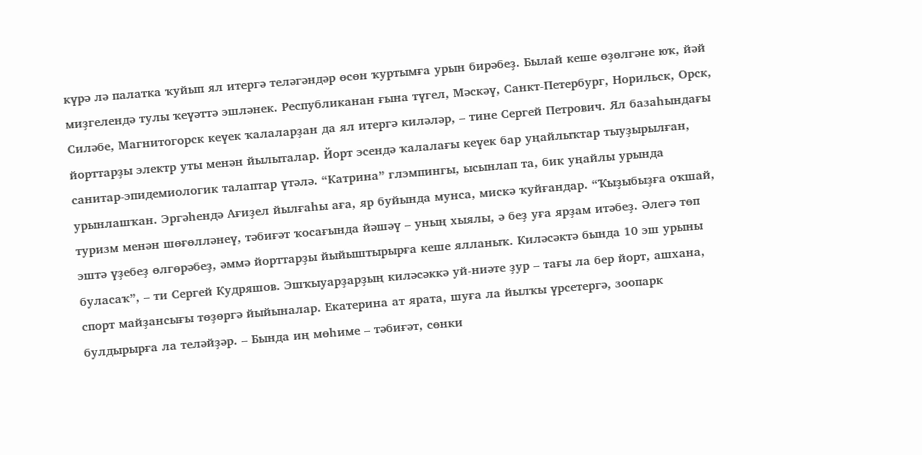күрә лә палатка ҡуйып ял итергә теләгәндәр өсөн ҡуртымға урын бирәбеҙ. Былай кеше өҙөлгәне юҡ, йәй миҙгелендә тулы ҡеүәттә эшләнек. Республиканан ғына түгел, Мәскәү, Санкт-Петербург, Норильск, Орск, Силәбе, Магнитогорск кеүек ҡалаларҙан да ял итергә киләләр, – тине Сергей Петрович. Ял базаһындағы йорттарҙы электр уты менән йылыталар. Йорт эсендә ҡалалағы кеүек бар уңайлыҡтар тыуҙырылған, санитар-эпидемиологик талаптар үтәлә. “Катрина” глэмпингы, ысынлап та, бик уңайлы урында урынлашҡан. Эргәһендә Ағиҙел йылғаһы аға, яр буйында мунса, мискә ҡуйғандар. “Ҡыҙыбыҙға оҡшай, туризм менән шөғөлләнеү, тәбиғәт ҡосағында йәшәү – уның хыялы, ә беҙ уға ярҙам итәбеҙ. Әлегә төп эштә үҙебеҙ өлгөрәбеҙ, әммә йорттарҙы йыйыштырырға кеше ялланыҡ. Киләсәктә бында 10 эш урыны буласаҡ”, – ти Сергей Кудряшов. Эшҡыуарҙарҙың киләсәккә уй-ниәте ҙур – тағы ла бер йорт, ашхана, спорт майҙансығы төҙөргә йыйыналар. Екатерина ат ярата, шуға ла йылҡы үрсетергә, зоопарк булдырырға ла теләйҙәр. – Бында иң мөһиме – тәбиғәт, сөнки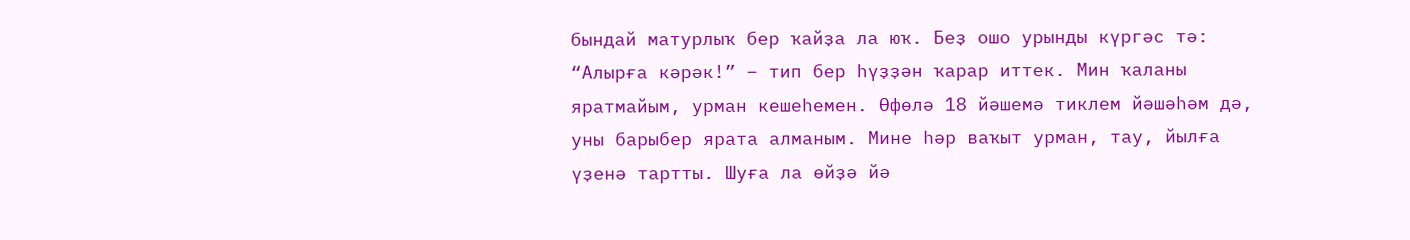бындай матурлыҡ бер ҡайҙа ла юҡ. Беҙ ошо урынды күргәс тә: “Алырға кәрәк!” – тип бер һүҙҙән ҡарар иттек. Мин ҡаланы яратмайым, урман кешеһемен. Өфөлә 18 йәшемә тиклем йәшәһәм дә, уны барыбер ярата алманым. Мине һәр ваҡыт урман, тау, йылға үҙенә тартты. Шуға ла өйҙә йә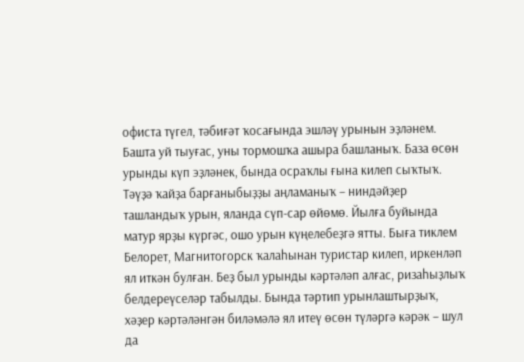офиста түгел, тәбиғәт ҡосағында эшләү урынын эҙләнем. Башта уй тыуғас, уны тормошҡа ашыра башланыҡ. База өсөн урынды күп эҙләнек, бында осраҡлы ғына килеп сыҡтыҡ. Тәүҙә ҡайҙа барғаныбыҙҙы аңламаныҡ – ниндәйҙер ташландыҡ урын, яланда сүп-сар өйөмө. Йылға буйында матур ярҙы күргәс, ошо урын күңелебеҙгә ятты. Быға тиклем Белорет, Магнитогорск ҡалаһынан туристар килеп, иркенләп ял иткән булған. Беҙ был урынды кәртәләп алғас, ризаһыҙлыҡ белдереүселәр табылды. Бында тәртип урынлаштырҙыҡ, хәҙер кәртәләнгән биләмәлә ял итеү өсөн түләргә кәрәк – шул да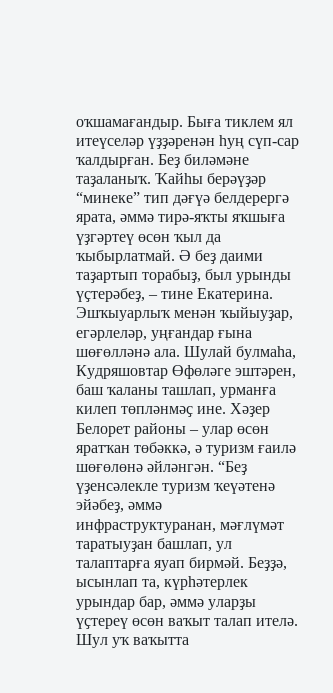оҡшамағандыр. Быға тиклем ял итеүселәр үҙҙәренән һуң сүп-сар ҡалдырған. Беҙ биләмәне таҙаланыҡ. Ҡайһы берәүҙәр “минеке” тип дәғүә белдерергә ярата, әммә тирә-яҡты яҡшыға үҙгәртеү өсөн ҡыл да ҡыбырлатмай. Ә беҙ даими таҙартып торабыҙ, был урынды үҫтерәбеҙ, – тине Екатерина. Эшҡыуарлыҡ менән ҡыйыуҙар, егәрлеләр, уңғандар ғына шөғөлләнә ала. Шулай булмаһа, Кудряшовтар Өфөләге эштәрен, баш ҡаланы ташлап, урманға килеп төпләнмәҫ ине. Хәҙер Белорет районы – улар өсөн яратҡан төбәккә, ә туризм ғаилә шөғөлөнә әйләнгән. “Беҙ үҙенсәлекле туризм ҡеүәтенә эйәбеҙ, әммә инфраструктуранан, мәғлүмәт таратыуҙан башлап, ул талаптарға яуап бирмәй. Беҙҙә, ысынлап та, күрһәтерлек урындар бар, әммә уларҙы үҫтереү өсөн ваҡыт талап ителә. Шул уҡ ваҡытта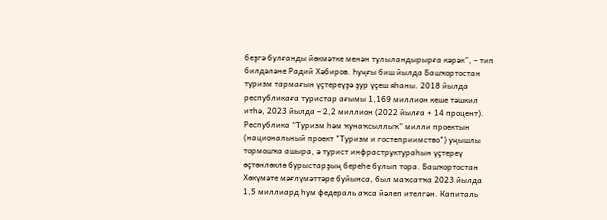беҙгә булғанды йөкмәтке менән тулыландырырға кәрәк”, – тип билдәләне Радий Хәбиров. Һуңғы биш йылда Башҡортостан туризм тармағын үҫтереүҙә ҙур үҫеш яһаны. 2018 йылда республикаға туристар ағымы 1,169 миллион кеше тәшкил итһә, 2023 йылда – 2,2 миллион (2022 йылға + 14 процент). Республика “Туризм һәм ҡунаҡсыллыҡ” милли проектын (национальный проект "Туризм и гостеприимство") уңышлы тормошҡа ашыра, ә турист инфраструктураһын үҫтереү өҫтөнлөклө бурыстарҙың береһе булып тора. Башҡортостан Хөкүмәте мәғлүмәттәре буйынса, был маҡсатҡа 2023 йылда 1,5 миллиард һум федераль аҡса йәлеп ителгән. Капиталь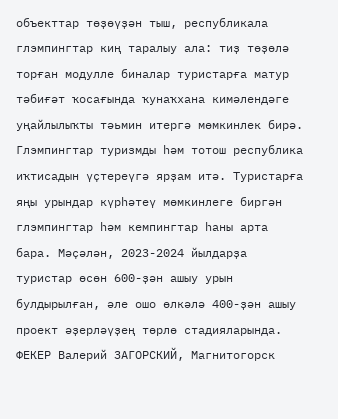объекттар төҙөүҙән тыш, республикала глэмпингтар киң таралыу ала: тиҙ төҙөлә торған модулле биналар туристарға матур тәбиғәт ҡосағында ҡунаҡхана кимәлендәге уңайлылыҡты тәьмин итергә мөмкинлек бирә. Глэмпингтар туризмды һәм тотош республика иҡтисадын үҫтереүгә ярҙам итә. Туристарға яңы урындар күрһәтеү мөмкинлеге биргән глэмпингтар һәм кемпингтар һаны арта бара. Мәҫәлән, 2023-2024 йылдарҙа туристар өсөн 600-ҙән ашыу урын булдырылған, әле ошо өлкәлә 400-ҙән ашыу проект әҙерләүҙең төрлө стадияларында. ФЕКЕР Валерий ЗАГОРСКИЙ, Магнитогорск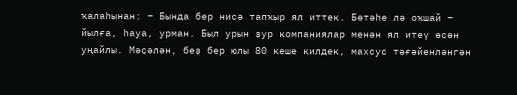ҡалаһынан: – Бында бер нисә тапҡыр ял иттек. Бөтәһе лә оҡшай – йылға, һауа, урман. Был урын ҙур компаниялар менән ял итеү өсөн уңайлы. Мәҫәлән, беҙ бер юлы 80 кеше килдек, махсус тәғәйенләнгән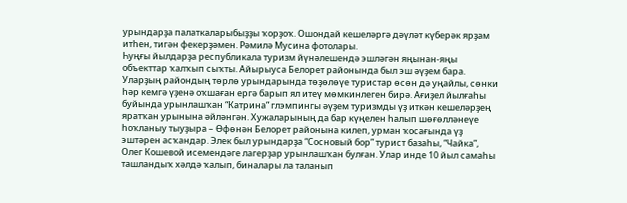урындарҙа палаткаларыбыҙҙы ҡорҙоҡ. Ошондай кешеләргә дәүләт күберәк ярҙам итһен, тигән фекерҙәмен. Рәмилә Мусина фотолары.
Һуңғы йылдарҙа республикала туризм йүнәлешендә эшләгән яңынан-яңы объекттар ҡалҡып сыҡты. Айырыуса Белорет районында был эш әүҙем бара. Уларҙың райондың төрлө урындарында төҙөлөүе туристар өсөн дә уңайлы, сөнки һәр кемгә үҙенә оҡшаған ергә барып ял итеү мөмкинлеген бирә. Ағиҙел йылғаһы буйында урынлашҡан “Катрина” глэмпингы әүҙем туризмды үҙ иткән кешеләрҙең яратҡан урынына әйләнгән. Хужаларының да бар күңелен һалып шөғөлләнеүе һоҡланыу тыуҙыра – Өфөнән Белорет районына килеп, урман ҡосағында үҙ эштәрен асҡандар. Элек был урындарҙа “Сосновый бор” турист базаһы, “Чайка”, Олег Кошевой исемендәге лагерҙар урынлашҡан булған. Улар инде 10 йыл самаһы ташландыҡ хәлдә ҡалып, биналары ла таланып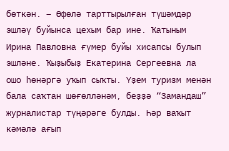бөткән. – Өфөлә тарттырылған түшәмдәр эшләү буйынса цехым бар ине. Ҡатыным Ирина Павловна ғүмер буйы хисапсы булып эшләне. Ҡыҙыбыҙ Екатерина Сергеевна ла ошо һөнәргә уҡып сыҡты. Үҙем туризм менән бала саҡтан шөғөлләнәм, беҙҙә “Замандаш” журналистар түңәрәге булды. Һәр ваҡыт кәмәлә ағып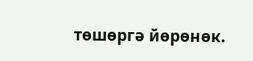төшөргә йөрөнөк.